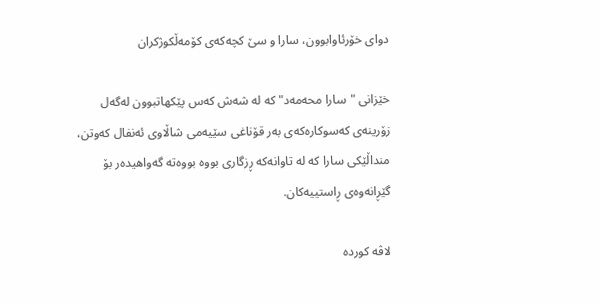دوای خۆرئاوابوون، سارا و سێ کچەکەی کۆمەڵکوژکران

خێزانی "سارا محەمەد" کە لە شەش کەس پێکهاتبوون لەگەل زۆرینەی کەسوکارەکەی بەر قۆناغی سێیەمی شاڵاوی ئەنفال کەوتن، منداڵێکی سارا کە لە تاوانەکە ڕزگاری بووە بووەتە گەواهیدەر بۆ گێڕانەوەی ڕاستییەکان.

لاڤە کوردە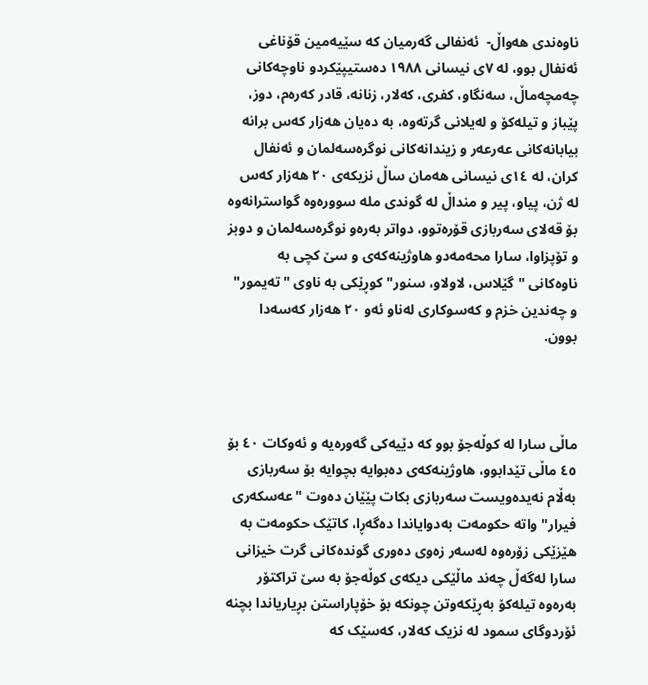ناوەندی هەواڵ-  ئەنفالی گەرمیان کە سێیەمین قۆناغی ئەنفال بوو، لە ٧ی نیسانی ١٩٨٨ دەستیپێکردو ناوچەکانی چەمچەماڵ، سەنگاو، کفری، کەلار، زنانە، قادر کەرەم، دوز، پێباز و تیلەکۆ و لەیلانی گرتەوە، بە دەیان هەزار کەس برانە بیابانەکانی عەرعەر و زیندانەکانی نوگرەسەلمان و ئەنفال کران، لە ١٤ی نیسانی هەمان ساڵ نزیكه‌ی‌ ٢٠ هه‌زار‌ کەس لە ژن، پیاو، پیر و منداڵ لە گوندی ملە سوورەوە گواسترانەوە بۆ قەلای سەربازی قۆرەتوو، دواتر بەرەو نوگرەسەلمان و دوبز و تۆپزاوا، سارا محەمەدو هاوژینەکەی و سێ کچی بە ناوەکانی "گێلاس، لاولاو، سنور" کوڕێکی بە ناوی "تەیمور" و چەندین خزم و کەسوکاری لەناو ئەو ٢٠ هەزار کەسەدا بوون.



ماڵی سارا لە کوڵەجۆ بوو کە دێیەکی گەورەیە و ئەوکات ٤٠ بۆ ٤٥ ماڵی تێدابوو، هاوژینەکەی دەبوایە بچوایە بۆ سەربازی بەڵام نەیدەویست سەربازی بکات پێێان دەوت "عەسکەری فیرار" واتە حکومەت بەدوایاندا دەگەڕا، کاتێک حکومەت بە هێزێکی زۆرەوە لەسەر زەوی دەوری گوندەکانی گرت خیزانی سارا لەگەڵ چەند ماڵێکی دیکەی کوڵەجۆ بە سێ تراکتۆر بەرەوە تیلەکۆ بەڕێکەوتن چونکە بۆ خۆپاراستن بڕیاریاندا بچنە ئۆردوگای سمود لە نزیک کەلار، کەسێک کە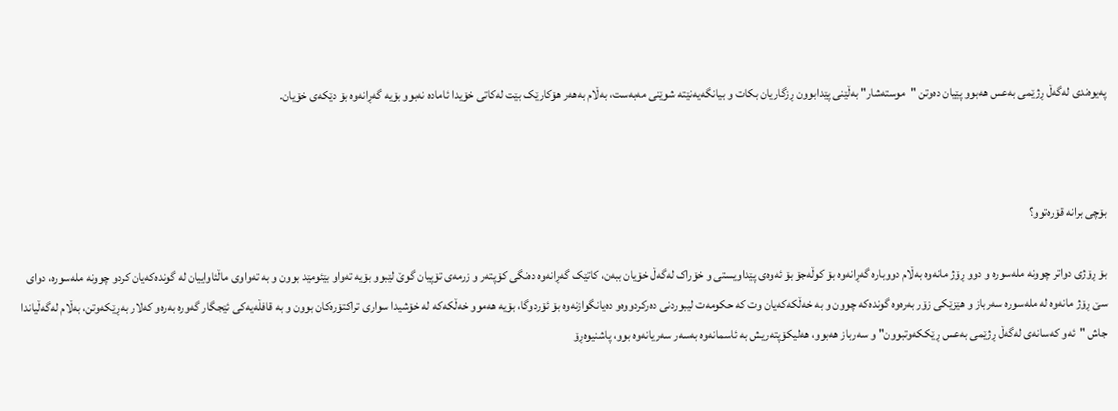پەیوەندی لەگەڵ ڕژێمی بەعس هەبوو پێیان دەوتن "موستەشار" بەڵێنی پێدابوون ڕزگاریان بکات و بیانگەیەنێتە شوێنی مەبەست، بەڵام بەهەر هۆکارێک بێت لەکاتی خۆیدا ئامادە نەبوو بۆیە گەڕانەوە بۆ دێکەی خۆیان.



بۆچی برانە قۆرەتوو؟

بۆ ڕۆژی دواتر چوونە ملەسورە و دوو ڕۆژ مانەوە بەڵام دووبارە گەڕانەوە بۆ کوڵەجۆ بۆ ئەوەی پێداویستی و خۆراک لەگەڵ خۆیان ببەن، کاتێک گەڕانەوە دەنگی کۆپتەر و زرمەی تۆپیان گوێ لێبوو بۆیە تەواو بێئومێد بوون و بە تەواوی ماڵئاواییان لە گوندەکەیان کردو چوونە ملەسورە، دوای سێ ڕۆژ مانەوە لە ملەسورە سەرباز و هێزێکی زۆر بەرەوە گوندەکە چوون و بە خەڵکەکەیان وت کە حکومەت لیبوردنی دەرکردووەو دەیانگوازنەوە بۆ ئۆردوگا، بۆیە هەموو خەڵکەکە لە خۆشیدا سواری تراکتۆرەکان بوون و بە قافڵەیەکی ئێجگار گەورە بەرەو کەلار بەڕێکەوتن، بەڵام لەگەڵیاندا جاش "ئەو کەسانەی لەگەڵ ڕژێمی بەعس ڕێککەوتبوون" و سەرباز هەبوو، هەلیکۆپتەریش بە ئاسمانەوە بەسەر سەریانەوە بوو، پاشنیوەڕۆ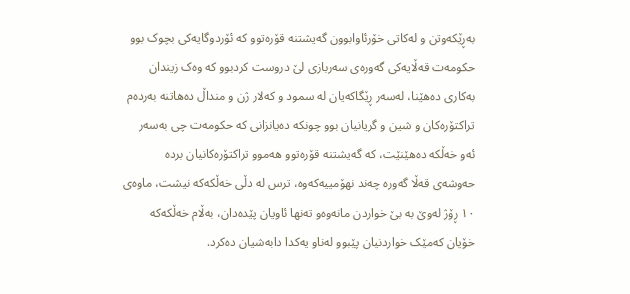بەڕێکەوتن و لەکاتی خۆرئاوابوون گەیشتنە قۆرەتوو کە ئۆردوگایەکی بچوک بوو حکومەت قەڵایەکی گەورەی سەربازی لێ دروست کردبوو کە وەک زیندان بەکاری دەهێنا، لەسەر ڕێگاکەیان لە سمود و کەلار ژن و منداڵ دەهاتنە بەردەم تراکتۆرەکان و شین و گریانیان بوو چونکە دەیانزانی کە حکومەت چی بەسەر ئەو خەڵکە دەهێنێت، کە گەیشتنە قۆرەتوو هەموو تراکتۆرەکانیان بردە حەوشەی قەڵا گەورە چەند نهۆمییەکەوە، ترس لە دڵی خەڵکەکە نیشت، ماوەی ١٠ ڕۆژ لەوێ بە بێ خواردن مانەوەو تەنها ئاویان پێدەدان، بەڵام خەڵکەکە خۆیان کەمێک خواردنیان پێبوو لەناو یەکدا دابەشیان دەکرد.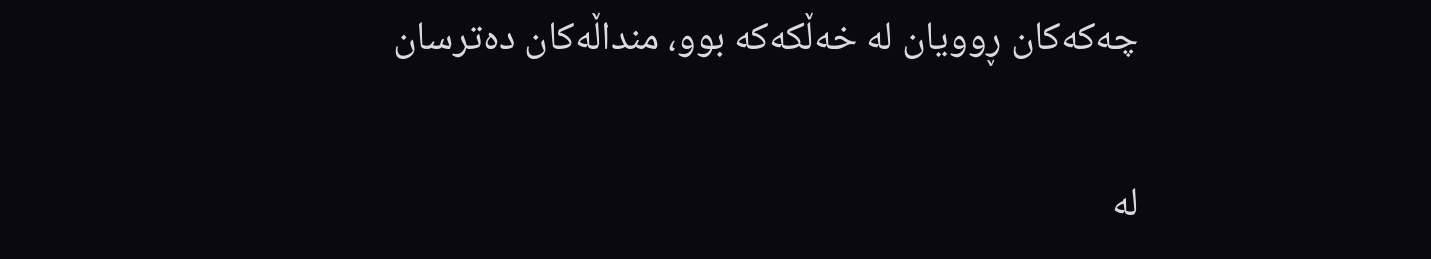چەکەکان ڕوویان لە خەڵکەکە بوو، منداڵەکان دەترسان

لە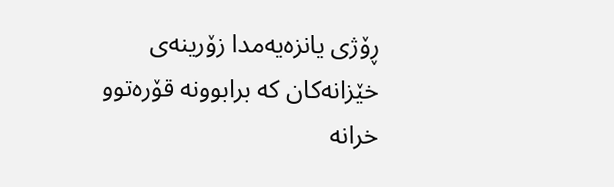ڕۆژی یانزەیەمدا زۆرینەی خێزانەکان کە برابوونە قۆرەتوو خرانە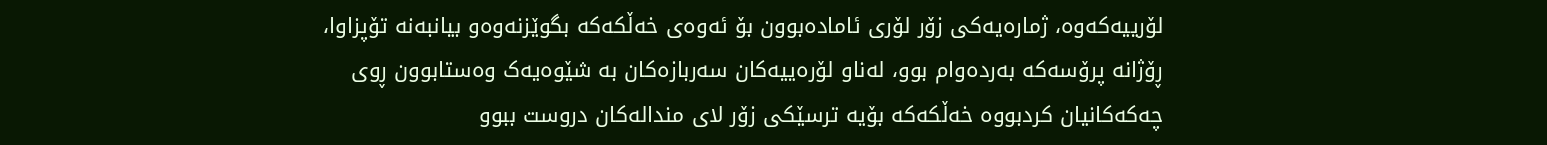لۆرییەکەوە، ژمارەیەکی زۆر لۆری ئامادەبوون بۆ ئەوەی خەڵکەکە بگوێزنەوەو بیانبەنە تۆپزاوا، ڕۆژانە پرۆسەکە بەردەوام بوو، لەناو لۆرەییەکان سەربازەکان بە شێوەیەک وەستابوون ڕوی چەکەکانیان کردبووە خەڵکەکە بۆیە ترسێکی زۆر لای مندالەکان دروست ببوو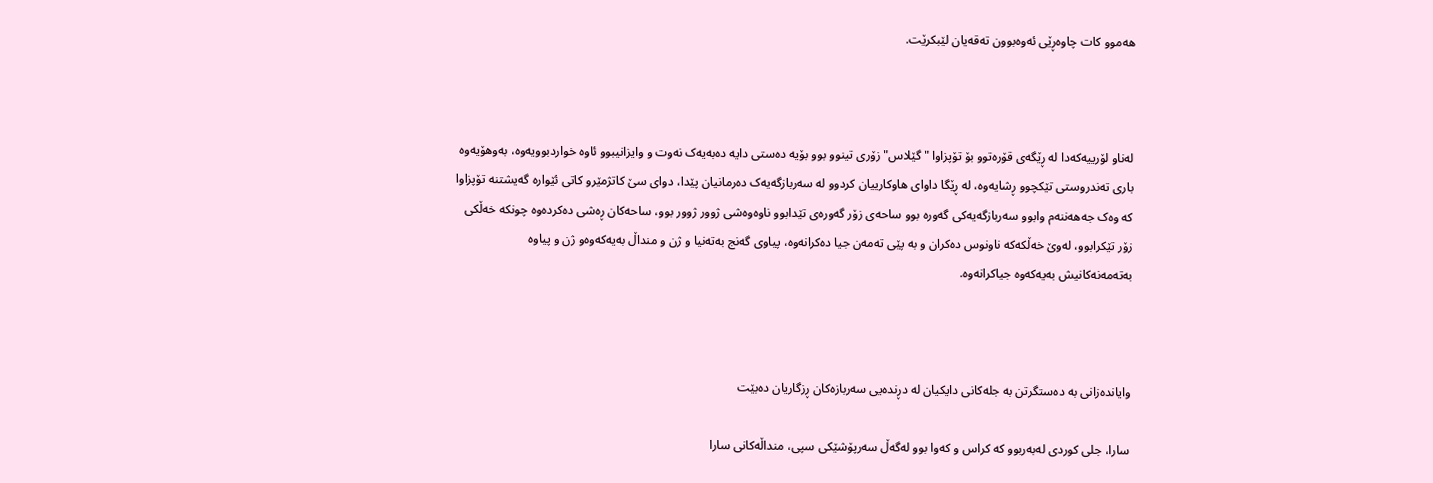هەموو کات چاوەڕێی ئەوەبوون تەقەیان لێبکرێت.



لەناو لۆرییەکەدا لە ڕێگەی قۆرەتوو بۆ تۆپزاوا "گێلاس" زۆری تینوو بوو بۆیە دەستی دایە دەبەیەک نەوت و وایزانیبوو ئاوە خواردبوویەوە، بەوهۆیەوە باری تەندروستی تێکچوو ڕشایەوە، لە ڕێگا داوای هاوکارییان کردوو لە سەربازگەیەک دەرمانیان پێدا، دوای سێ کاتژمێرو کاتی ئێوارە گەیشتنە تۆپزاوا کە وەک جەهەننەم وابوو سەربازگەیەکی گەورە بوو ساحەی زۆر گەورەی تێدابوو ناوەوەشی ژوور ژوور بوو، ساحەکان ڕەشی دەکردەوە چونکە خەڵکی زۆر تێکرابوو، لەوێ خەڵکەکە ناونوس دەکران و بە پێی تەمەن جیا دەکرانەوە، پیاوی گەنج بەتەنیا و ژن و منداڵ بەیەکەوەو ژن و پیاوە بەتەمەنەکانیش بەیەکەوە جیاکرانەوە.



وایاندەزانی بە دەستگرتن بە جلەکانی دایکیان لە دڕندەیی سەربازەکان ڕزگاریان دەبێت

سارا، جلی کوردی لەبەربوو کە کراس و کەوا بوو لەگەڵ سەرپۆشێکی سپی، منداڵەکانی سارا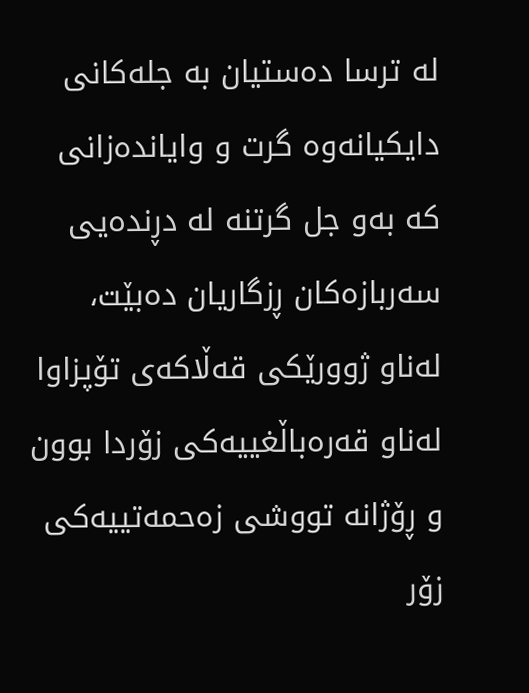لە ترسا دەستیان بە جلەکانی دایکیانەوە گرت و وایاندەزانی کە بەو جل گرتنە لە دڕندەیی سەربازەکان ڕزگاریان دەبێت، لەناو ژوورێکی قەڵاکەی تۆپزاوا لەناو قەرەباڵغییەکی زۆردا بوون و ڕۆژانە تووشی زەحمەتییەکی زۆر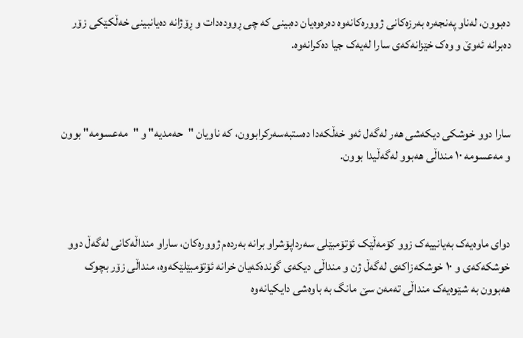دەبوون، لەناو پەنجەرە بەرزەکانی ژوورەکانەوە دەرەوەیان دەبینی کە چی ڕوودەدات و ڕۆژانە دەیانبینی خەڵکێکی زۆر دەبرانە ئەوێ و وەک خێزانەکەی سارا لەیەک جیا دەکرانەوە.



سارا دوو خوشکی دیکەشی هەر لەگەل ئەو خەڵکەدا دەستبەسەرکرابوون، کە ناویان "حەمدیە" و "مەعسومە" بوون و مەعسومە ١٠ منداڵی هەبوو لەگەڵیدا بوون.



دوای ماوەیەک بەیانییەک زوو کۆمەڵێک ئۆتۆمبێلی سەرداپۆشراو برانە بەردەم ژوورەکان، ساراو منداڵەکانی لەگەڵ دوو خوشکەکەی و ١٠ خوشکەزاکەی لەگەڵ ژن و منداڵی دیکەی گوندەکەیان خرانە ئۆتۆمبێلێکەوە، منداڵی زۆر بچوک هەبوون بە شێوەیەک منداڵی تەمەن سێ مانگ بە باوەشی دایکیانەوە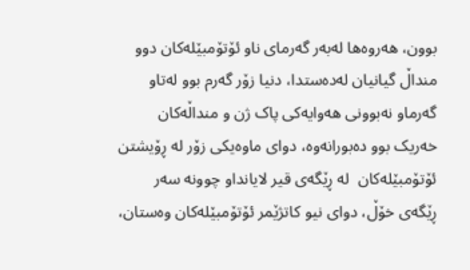بوون، هەروەها لەبەر گەرمای ناو ئۆتۆمبێلەکان دوو منداڵ گیانیان لەدەستدا، دنیا زۆر گەرم بوو لەتاو  گەرماو نەبوونی هەوایەکی پاک ژن و منداڵەکان خەریک بوو دەبورانەوە، دوای ماوەیکی زۆر لە ڕۆیشتن ئۆتۆمبێلەکان  لە ڕێگەی قیر لایانداو چوونە سەر ڕێگەی خۆڵ، دوای نیو کاتژێمر ئۆتۆمبێلەکان وەستان،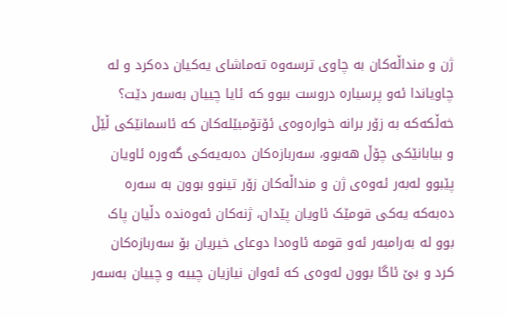ژن و منداڵەکان بە چاوی ترسەوە تەماشای یەکیان دەکرد و لە چاویاندا ئەو پرسیارە دروست ببوو کە ئایا چییان بەسەر دێت؟ خەڵکەکە بە زۆر برانە خوارەوەی ئۆتۆمبێلەکان کە ئاسمانێکی ڵێڵ و بیابانێکی چۆڵ هەبوو، سەربازەکان دەبەیەکی گەورە ئاویان پێبوو لەبەر ئەوەی ژن و منداڵەکان زۆر تینوو بوون بە سەرە دەبەکە یەکی قومێک ئاویان پێدان، ژنەکان ئەوەندە دڵیان پاک بوو لە بەرامبەر ئەو قومە ئاوەدا دوعای خیریان بۆ سەربازەکان کرد و بێ ئاگا بوون لەوەی کە ئەوان نیازیان چییە و چییان بەسەر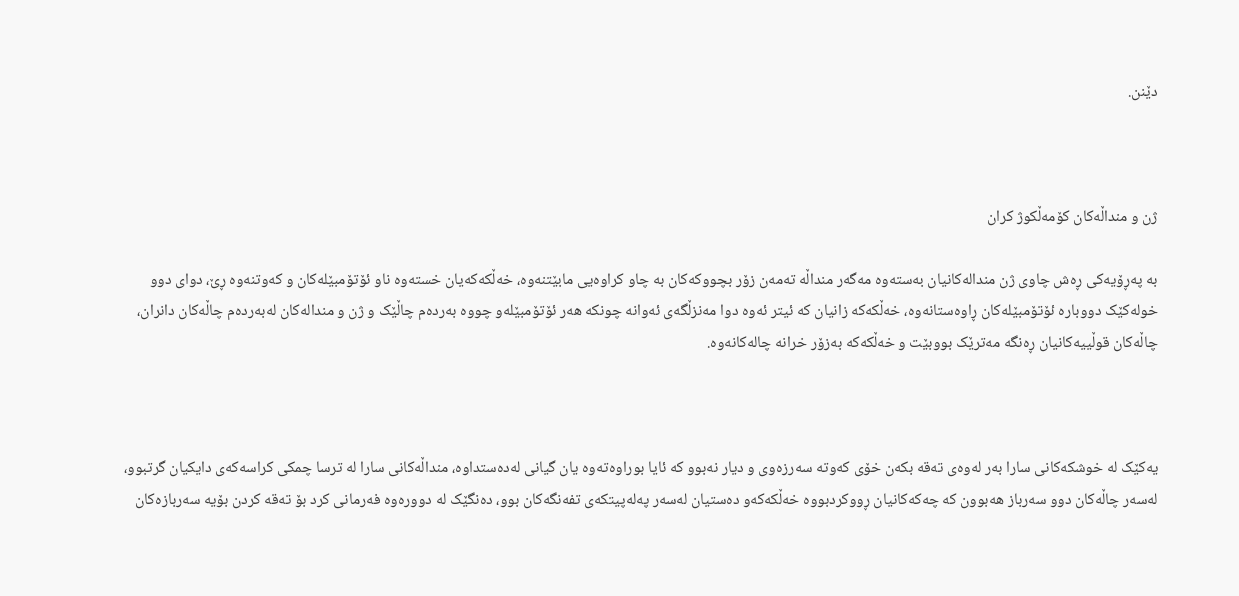دێنن.



ژن و منداڵەکان کۆمەڵکوژ کران

بە پەڕۆیەکی ڕەش چاوی ژن مندالەکانیان بەستەوە مەگەر منداڵە تەمەن زۆر بچووکەکان بە چاو کراوەیی مابێتنەوە، خەڵکەکەیان خستەوە ناو ئۆتۆمبێلەکان و کەوتنەوە ڕێ، دوای دوو خولەکێک دووبارە ئۆتۆمبێلەکان ڕاوەستانەوە، خەڵکەکە زانیان کە ئیتر ئەوە دوا مەنزڵگەی ئەوانە چونکە هەر ئۆتۆمبێلەو چووە بەردەم چاڵێک و ژن و مندالەکان لەبەردەم چاڵەکان دانران، چاڵەکان قوڵییەکانیان ڕەنگە مەترێک بووبێت و خەڵکەکە بەزۆر خرانە چالەکانەوە.



یەکێک لە خوشکەکانی سارا بەر لەوەی تەقە بکەن خۆی کەوتە سەرزەوی و دیار نەبوو کە ئایا بوراوەتەوە یان گیانی لەدەستداوە، منداڵەکانی سارا لە ترسا چمکی کراسەکەی دایکیان گرتبوو، لەسەر چاڵەکان دوو سەرباز هەبوون کە چەکەکانیان ڕووکردبووە خەڵکەکەو دەستیان لەسەر پەلەپیتکەی تفەنگەکان بوو، دەنگێک لە دوورەوە فەرمانی کرد بۆ تەقە کردن بۆیە سەربازەکان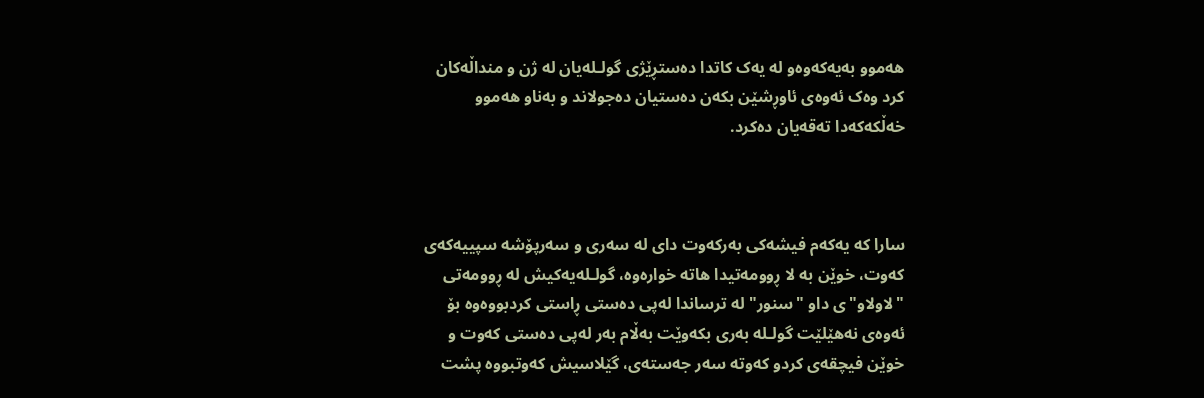هەموو بەیەکەوەو لە یەک کاتدا دەستڕێژی گولـلەیان لە ژن و منداڵەکان کرد وەک ئەوەی ئاوڕشێن بکەن دەستیان دەجولاند و بەناو هەموو خەڵکەکەدا تەقەیان دەکرد.



سارا کە یەکەم فیشەکی بەرکەوت دای لە سەری و سەرپۆشە سپییەکەی کەوت، خوێن بە لا ڕوومەتیدا هاتە خوارەوە، گولـلەیەکیش لە ڕوومەتی "لاولاو"ی داو "سنور" لە ترساندا لەپی دەستی ڕاستی کردبووەوە بۆ ئەوەی نەهێلێت گولـلە بەری بکەوێت بەڵام بەر لەپی دەستی کەوت و خوێن فیچقەی کردو کەوتە سەر جەستەی، گێلاسیش کەوتبووە پشت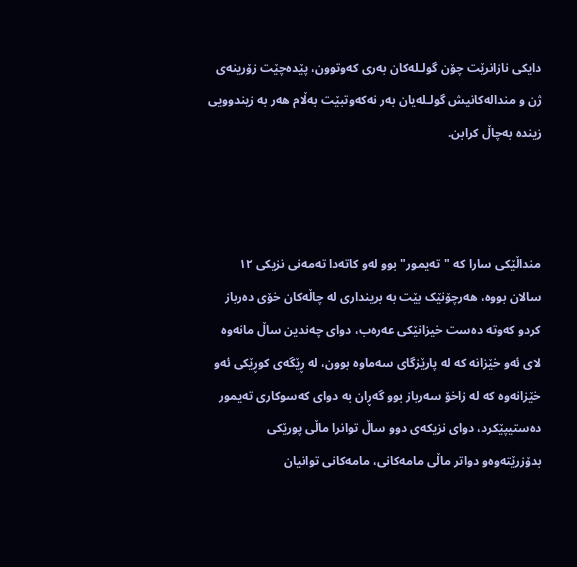دایکی نازانرێت چۆن گولـلەکان بەری کەوتوون، پێدەچێت زۆرینەی ژن و مندالەکانیش گولـلەیان بەر نەکەوتبێت بەڵام هەر بە زیندوویی زیندە بەچاڵ کرابن.



منداڵێکی سارا کە "تەیمور" بوو لەو کاتەدا تەمەنی نزیکی ١٢ سالان بووە، هەرچۆنێک بێت بە برینداری لە چاڵەکان خۆی دەرباز کردو کەوتە دەست خیزانێکی عەرەب، دوای چەندین ساڵ مانەوە لای ئەو خێزانە کە لە پارێزگای سەماوە بوون، لە ڕێگەی کوڕێکی ئەو خێزانەوە کە لە زاخۆ سەرباز بوو گەڕان بە دوای کەسوکاری تەیمور دەستیپێکرد، دوای نزیکەی دوو ساڵ توانرا ماڵی پورێکی بدۆزرێتەوەو دواتر ماڵی مامەکانی، مامەکانی توانیان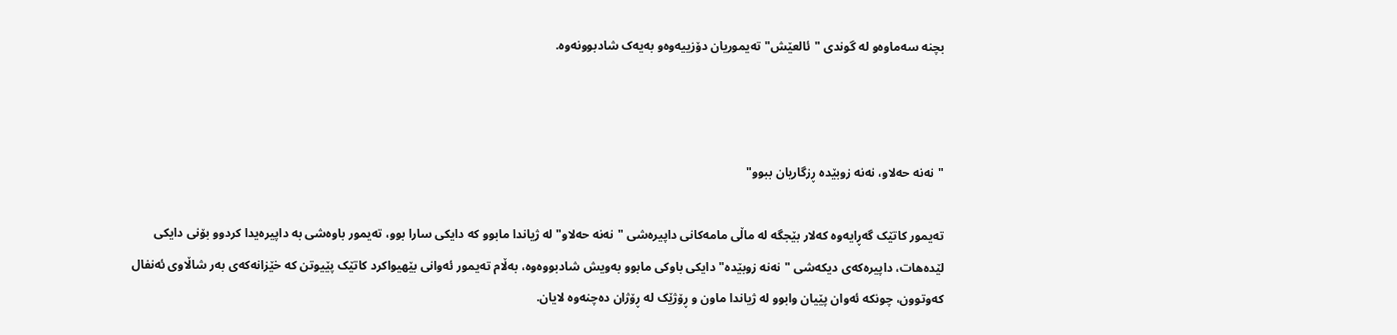بچنە سەماوەو لە گوندی "ئالعێش" تەیموریان دۆزییەوەو بەیەک شادبوونەوە.



"نەنە حەلاو، نەنە زوبێدە ڕزگاریان ببوو"

تەیمور کاتێک گەڕایەوە کەلار بێجگە لە ماڵی مامەکانی داپیرەشی "نەنە حەلاو" لە ژیاندا مابوو کە دایکی سارا بوو، تەیمور باوەشی بە داپیرەیدا کردوو بۆنی دایکی لێدەهات، داپیرەکەی دیکەشی "نەنە زوبێدە" دایکی باوکی مابوو بەویش شادبووەوە، بەڵام تەیمور ئەوانی بێهیواکرد کاتێک پێیوتن کە خێزانەکەی بەر شاڵاوی ئەنفال کەوتوون، چونکە ئەوان پێیان وابوو لە ژیاندا ماون و ڕۆژێک لە ڕۆژان دەچنەوە لایان.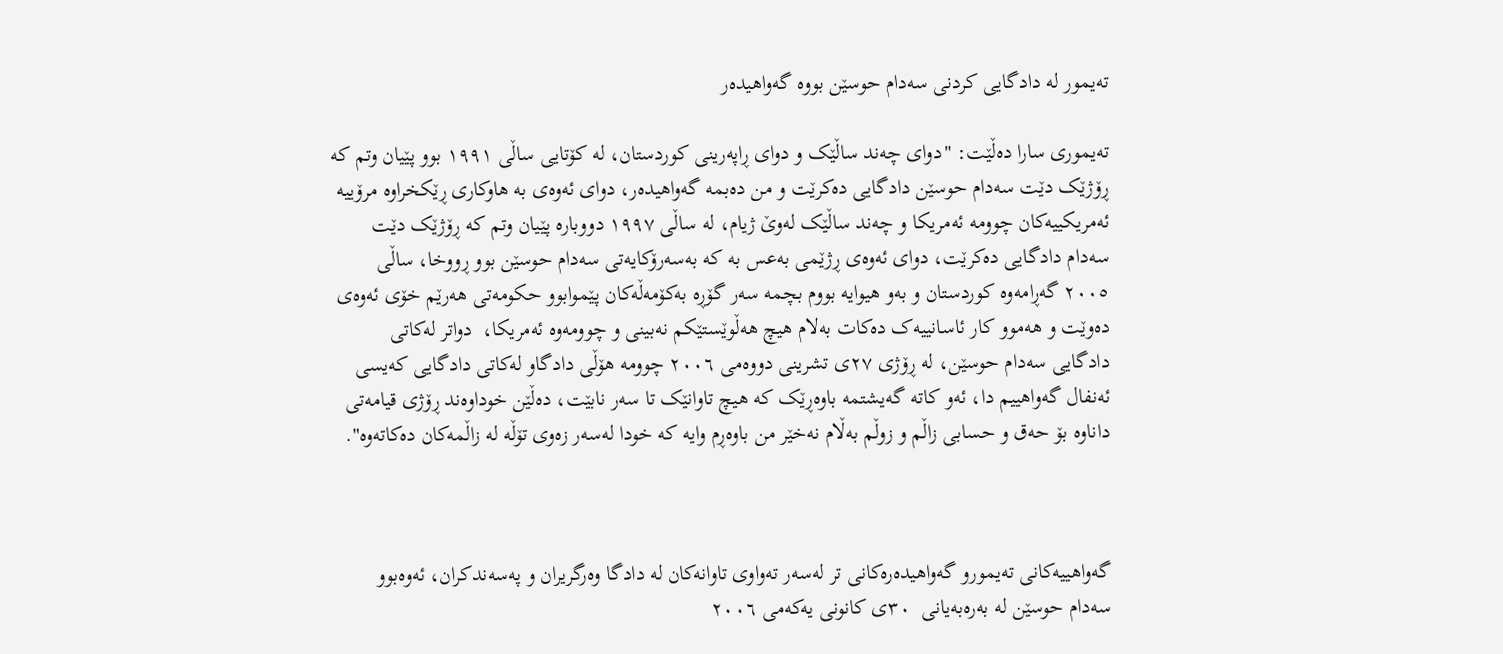تەیمور لە دادگایی کردنی سەدام حوسێن بووە گەواهیدەر

تەیموری سارا دەڵێت: "دوای چەند ساڵێک و دوای ڕاپەرینی کوردستان، لە کۆتایی ساڵی ١٩٩١ بوو پێیان وتم کە ڕۆژێک دێت سەدام حوسێن دادگایی دەکرێت و من دەبمە گەواهیدەر، دوای ئەوەی بە هاوکاری ڕێکخراوە مرۆییە ئەمریکییەکان چوومە ئەمریکا و چەند ساڵێک لەوێ ژیام، لە ساڵی ١٩٩٧ دووبارە پێیان وتم کە ڕۆژێک دێت سەدام دادگایی دەکرێت، دوای ئەوەی ڕژێمی بەعس بە کە بەسەرۆکایەتی سەدام حوسێن بوو ڕووخا، ساڵی ٢٠٠٥ گەڕامەوە کوردستان و بەو هیوایە بووم بچمە سەر گۆڕە بەکۆمەڵەکان پێموابوو حکومەتی هەرێم خۆی ئەوەی دەوێت و هەموو کار ئاسانییەک دەکات بەلام هیچ هەڵوێستێکم نەبینی و چوومەوە ئەمریکا،  دواتر لەکاتی دادگایی سەدام حوسێن، لە ڕۆژی ٢٧ی تشرینی دووەمی ٢٠٠٦ چوومە هۆڵی دادگاو لەکاتی دادگایی کەیسی ئەنفال گەواهییم دا، ئەو کاتە گەیشتمە باوەڕێک کە هیچ تاوانێک تا سەر نابێت، دەڵێن خوداوەند ڕۆژی قیامەتی داناوە بۆ حەق و حسابی زاڵم و زوڵم بەڵام نەخێر من باوەڕم وایە کە خودا لەسەر زەوی تۆڵە لە زاڵمەکان دەکاتەوە".



گەواهییەکانی تەیمورو گەواهیدەرەکانی تر لەسەر تەواوی تاوانەکان لە دادگا وەرگریران و پەسەندکران، ئەوەبوو سەدام حوسێن لە بەرەبەیانی  ٣٠ی کانونی یەکەمی ٢٠٠٦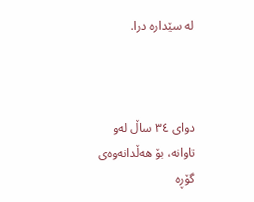لە سێدارە درا.



دوای ٣٤ ساڵ لەو تاوانە، بۆ هەڵدانەوەی گۆڕە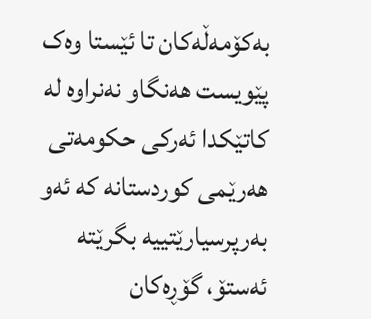بەکۆمەڵەکان تا ئێستا وەک پێویست هەنگاو نەنراوە لە کاتێکدا ئەرکی حکومەتی هەرێمی کوردستانە کە ئەو بەرپرسیارێتییە بگرێتە ئەستۆ، گۆڕەکان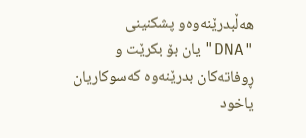هەڵبدرێنەوەو پشکنینی "DNA"یان بۆ بکرێت و ڕوفاتەکان بدرێنەوە کەسوکاریان یاخود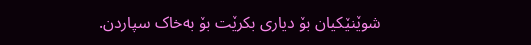شوێنێکیان بۆ دیاری بکرێت بۆ بەخاک سپاردن.